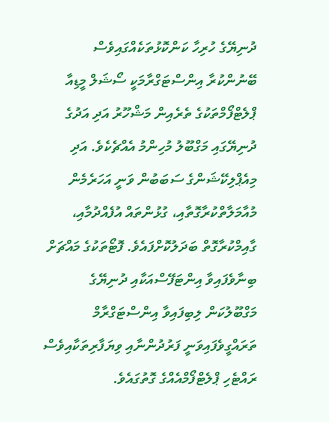ދުނިޔޭގެ ހުރިހާ ކަންކޮޅުތަކެއްގައިވެސް ބޭނުންކުރާ އިންސްޓަގްރާމަކީ ސޯޝަލް މީޑިއާ ޕްލެޓްފޯމްތަކުގެ ތެރެއިން މަޝްހޫރު އަދި އަދުގެ ދުނިޔޭގައި މަގްބޫލު މުހިންމު އެއްޗެކެވެ. އަދި މިއެޕްލިކޭޝަންގެ ސަބަބުން ވަނީ އަހަރެމެން މުއާމަލާތްކުރާގޮތާއި، ގުޅުންތައް އުފެއްދުމާއި، ގާއިމްކުރާގޮތް ބަދަލުކޮށްފައެވެ. ފޮޓޯތަކުގެ މައްޗަށް ބިނާވެފައިވާ އިންޓަފޭސްއަކާއި ދުނިޔޭގެ މަގްބޫލުކަން ލިބިފައިވާ އިންސްޓަގްރާމް ތަރައްގީވެފައިވަނީ ފަރުދުންނާއި ވިޔަފާރިތަކާއިވެސް ރައްޓެހި ޕްލެޓްފޯމްއެއްގެ ގޮތުގައެވެ.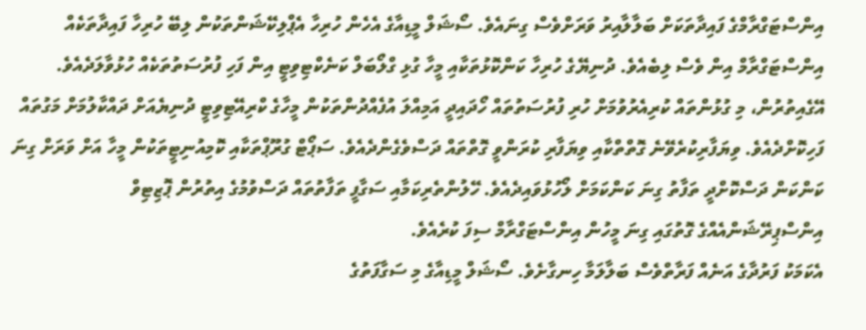އިންސްޓަގްރާމްގެ ފައިދާތަކަށް ބަލާލާއިރު ވަރަށްވެސް ގިނައެވެ. ސޯޝަލް މީޑިއާގެ އެހެން ހުރިހާ އެޕްލިކޭޝަންތަކުން ލިބޭ ހުރިހާ ފައިދާތަކެއް އިންސްޓަގްރާމް އިން ވެސް ލިބެއެވެ. ދުނިޔޭގެ ހުރިހާ ކަންކޮޅުތަކާއި މީހާ ގުޅި ގްލޯބަލް ކަނެކްޓިވިޓީ އިން ފަހި ފުރުސަތުތަކެއް ހުޅުވާލަދެއެވެ. އޭގެއިތުރުން، މި ގުޅުންތައް ކުރިއެރުވުމަށް ހުރި ފުރުސަތުތައް ހޯދައިދީ އަމިއްލަ އުފެއްދުންތަކުން މީހާގެ ކްރިއޭޓިވިޓީ ދުނިޔެއަށް ދައްކާލުމަށް މަގުތައް ފަހިކޮށްދެއެވެ. ވިޔަފާރިކުރެވޭނެ ގޮތްތްކާއި ވިޔަފާރި ކުރަންވީ ގޮތްތައް ދަސްވެގެންދެއެވެ. ސަޕޯޓް ގުރޫޕްތަކާއި ކޮމިއުނިޓީތަކުން މީހާ އަށް ވަރަށް ގިނަ ކަންކަން ދަސްކޮށްދީ ތަފާތު ގިނަ ކަންކަމަށް ލޯހުޅުވައިދެއެވެ. ހޭލުންތެރިކަމާއި ސަގާފީ ތަފާތުތައް ދަސްވުމުގެ އިތުރުން ޕޮޒިޓިވް އިންސްޕިރޭޝަންއެއްގެ ގޮތުގައި ގިނަ މީހުން އިންސްޓަގްރާމް ސިފަ ކުރެއެވެ.
އެކަމަކު ފަރުދާގެ އަނެއް ފަރާތްވެސް ބަލާލަމާ ހިނގާށެވެ. ސޯޝަލް މީޑިއާގެ މި ސަގާފަތުގެ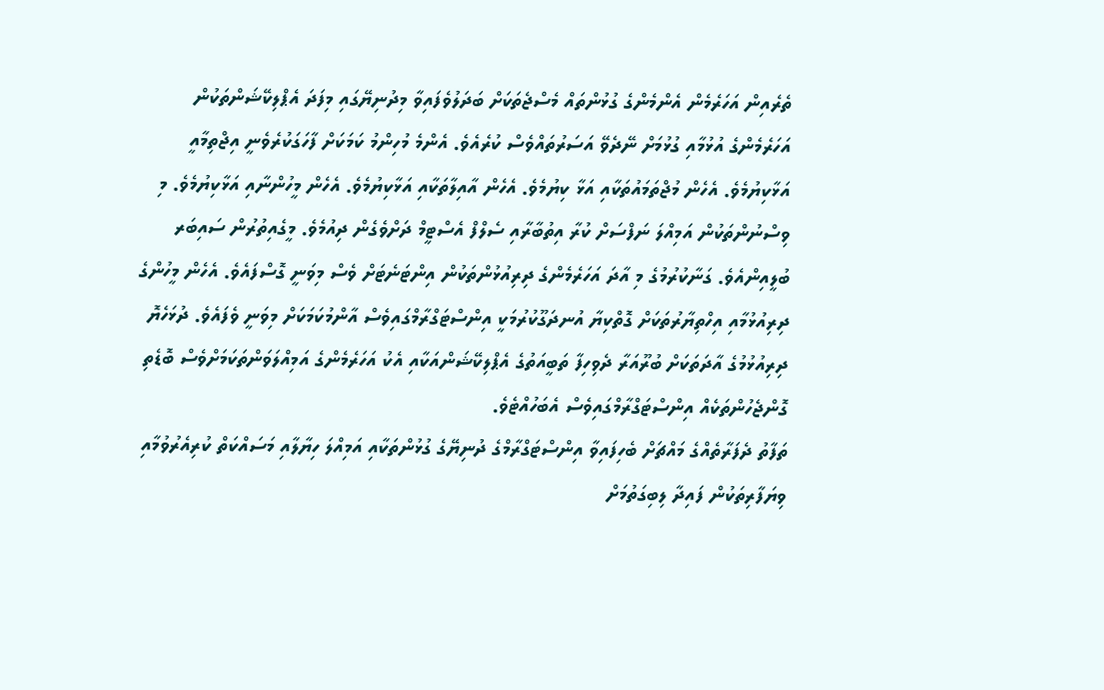ތެރެއިން އަހަރެމެން އެންމެންގެ ގުޅުންތައް މެސްޖެތަކަށް ބަދަލުވެފައިވާ މިދުނިޔޭގައި މިފަދަ އެޕްލިކޭޝަންތަކުން އަހަރެމެންގެ އުޅުމާއި ގުޅުމަށް ނޭދެވޭ އަސަރުތައްވެސް ކުރެއެވެ. އެންމެ މުހިންމު ކަމަކަށް ފާހަގަކުރެވެނީ އިޖްތިމާއީ އަޅާކިޔުމެވެ. އެހެން މުޖްތަމައުތަކާއި އަޅާ ކިޔުމެވެ. އެހެން އާއިލާތަކާއި އަޅާކިޔުމެވެ. އެހެން މީހުންނާއި އަޅާކިޔުމެވެ. މި ވިސްނުންތަކުން އަމިއްލަ ނަފްސަށް ކުރާ އިތުބާރާއި ސެލްފް އެސްޓީމް ދަށްވެގެން ދިއުމެވެ. މީގެއިތުރުން ސައިބަރ ބުލީއިންއެވެ. ގަނާކުރުމުގެ މި އާދަ އަހަރެމެންގެ ދިރިއުޅުންތަކުން އިންޓަނެޓަށް ވެސް މިވަނީ ގޮސްފައެވެ. އެހެން މީހުންގެ ދިރިއުޅުމާއި އިހްތިޔާރުތަކަށް ގޮތްކިޔާ އުނދަގޫކުރުމަކީ އިންސްޓަގްރާމްގައިވެސް އާންމުކަމަކަށް މިވަނީ ވެފައެވެ. ދުޅަހެޔޮ ދިރިއުޅުމުގެ އާދަތަކަށް ބުރޫއަރާ ދެވިހިފާ ތަބީއަތުގެ އެޕްލިކޭޝަންއަކާއި އެކު އަހަރެމެންގެ އަމިއްލަވަންތަކަމަށްވެސް ބޮޑެތި ގޮންޖެހުންތަކެއް އިންސްޓަގްރާމްގައިވެސް އެބަހުއްޓެވެ.
ތަފާތު ދެފަރާތެއްގެ މައްޗަށް ބެހިފައިވާ އިންސްޓަގްރާމްގެ ދުނިޔޭގެ ގުޅުންތަކާއި އަމިއްލަ ހިޔާލާއި މަސައްކަތް ކުރިއެރުވުމާއި ވިޔަފާރިތަކުން ފައިދާ ލިބިގަތުމަށް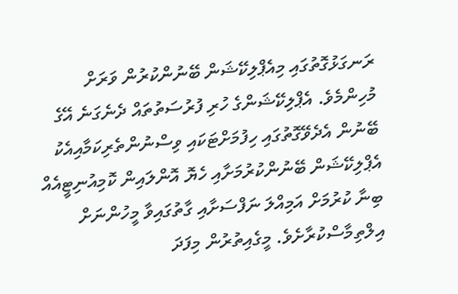ރަނގަޅުގޮތުގައި މިއެޕްލިކޭޝަން ބޭނުންކުރުން ވަރަށް މުހިންމެވެ. އެޕްލިކޭޝަންގެ ހުރި ފުރުސަތުތައް ދެނެގަނެ އޭގެ ބޭނުން އެދެވޭގޮތުގައި ހިފުމަށްޓަކައި ވިސްނުންތެރިކަމާއިއެކު އެޕްލިކޭޝަން ބޭނުންކުރުމަށާއި ހެޔޮ އޮންލައިން ކޮމިއުނިޓީއެއް ބިނާ ކުރުމަށް އަމިއްލަ ނަފްސަށާއި ގާތުގައިވާ މީހުންނަށް އިލްތިމާސްކުރާށެވެ. މީގެއިތުރުން މިފަދަ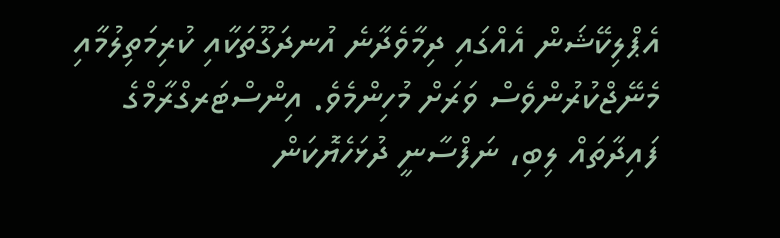އެޕްލިކޭޝަން އެއްގައި ދިމާވެދާނެ އުނދަގޫތަކާއި ކުރިމަތިލުމާއި މެނޭޖްކުރުންވެސް ވަރަށް މުހިންމެވެ. އިންސްޓަރގްރާމްގެ ފައިދާތައް ލިބި، ނަފްސާނީ ދުޅަހެޔޮކަން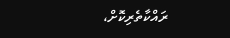ރައްކާތެރިކޮށް،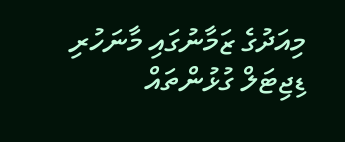މިއަދުގެ ޒަމާނުގައި މާނަހުރި ޑިޖިޓަލް ގުޅުންތައް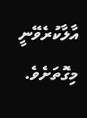އާލާކުރެވޭނީ މިގޮތަށެވެ.